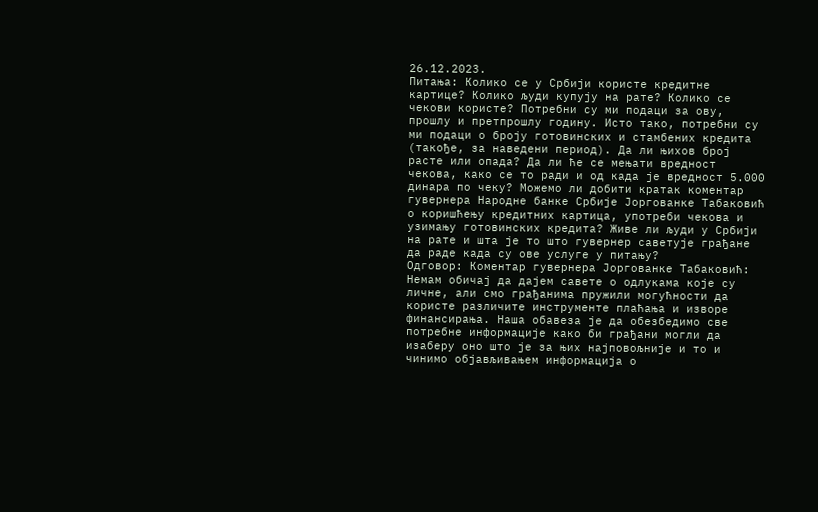26.12.2023.
Питања: Колико се у Србији користе кредитне картице? Колико људи купују на рате? Колико се чекови користе? Потребни су ми подаци за ову, прошлу и претпрошлу годину. Исто тако, потребни су ми подаци о броју готовинских и стамбених кредита (такође, за наведени период). Да ли њихов број расте или опада? Да ли ће се мењати вредност чекова, како се то ради и од када је вредност 5.000 динара по чеку? Можемо ли добити кратак коментар гувернера Народне банке Србије Јоргованке Табаковић о коришћењу кредитних картица, употреби чекова и узимању готовинских кредита? Живе ли људи у Србији на рате и шта је то што гувернер саветује грађане да раде када су ове услуге у питању?
Одговор: Коментар гувернера Јоргованке Табаковић: Немам обичај да дајем савете о одлукама које су личне, али смо грађанима пружили могућности да користе различите инструменте плаћања и изворе финансирања. Наша обавеза је да обезбедимо све потребне информације како би грађани могли да изаберу оно што је за њих најповољније и то и чинимо објављивањем информација о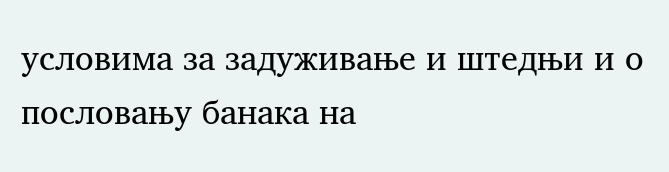условима за задуживање и штедњи и о пословању банака на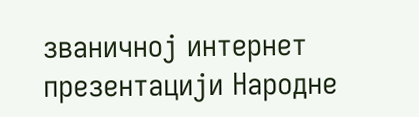званичној интернет презентацији Народне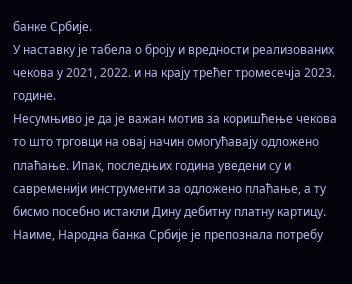банке Србије.
У наставку је табела о броју и вредности реализованих чекова у 2021, 2022. и на крају трећег тромесечја 2023. године.
Несумњиво је да је важан мотив за коришћење чекова то што трговци на овај начин омогућавају одложено плаћање. Ипак, последњих година уведени су и савременији инструменти за одложено плаћање, а ту бисмо посебно истакли Дину дебитну платну картицу. Наиме, Народна банка Србије је препознала потребу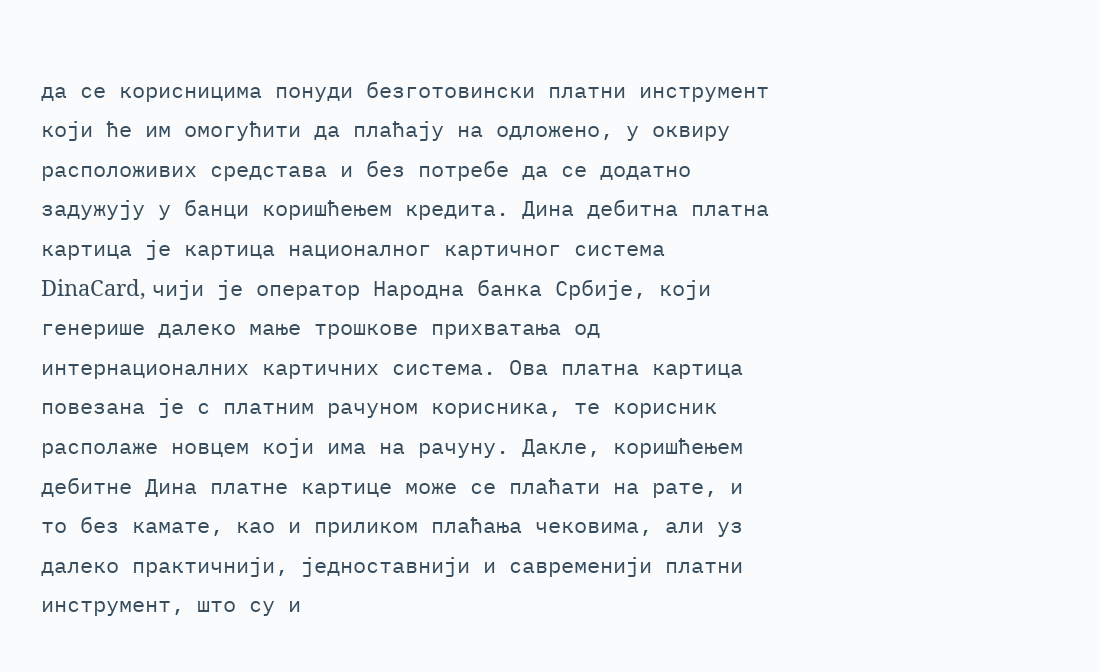да се корисницима понуди безготовински платни инструмент који ће им омогућити да плаћају на одложено, у оквиру расположивих средстава и без потребе да се додатно задужују у банци коришћењем кредита. Дина дебитна платна картица је картица националног картичног система DinaCard, чији је оператор Народна банка Србије, који генерише далеко мање трошкове прихватања од интернационалних картичних система. Ова платна картица повезана је с платним рачуном корисника, те корисник располаже новцем који има на рачуну. Дакле, коришћењем дебитне Дина платне картице може се плаћати на рате, и то без камате, као и приликом плаћања чековима, али уз далеко практичнији, једноставнији и савременији платни инструмент, што су и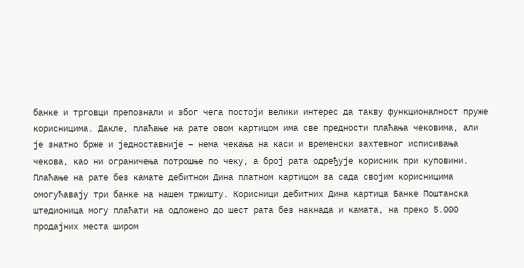банке и трговци препознали и због чега постоји велики интерес да такву функционалност пруже корисницима. Дакле, плаћање на рате овом картицом има све предности плаћања чековима, али је знатно брже и једноставније – нема чекања на каси и временски захтевног исписивања чекова, као ни ограничења потрошње по чеку, а број рата одређује корисник при куповини. Плаћање на рате без камате дебитном Дина платном картицом за сада својим корисницима омогућавају три банке на нашем тржишту. Корисници дебитних Дина картица Банке Поштанска штедионица могу плаћати на одложено до шест рата без накнада и камата, на преко 5.000 продајних места широм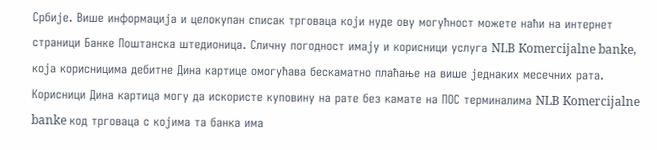Србије. Више информација и целокупан списак трговаца који нуде ову могућност можете наћи на интернет страници Банке Поштанска штедионица. Сличну погодност имају и корисници услуга NLB Komercijalne banke, која корисницима дебитне Дина картице омогућава бескаматно плаћање на више једнаких месечних рата. Корисници Дина картица могу да искористе куповину на рате без камате на ПОС терминалима NLB Komercijalne banke код трговаца с којима та банка има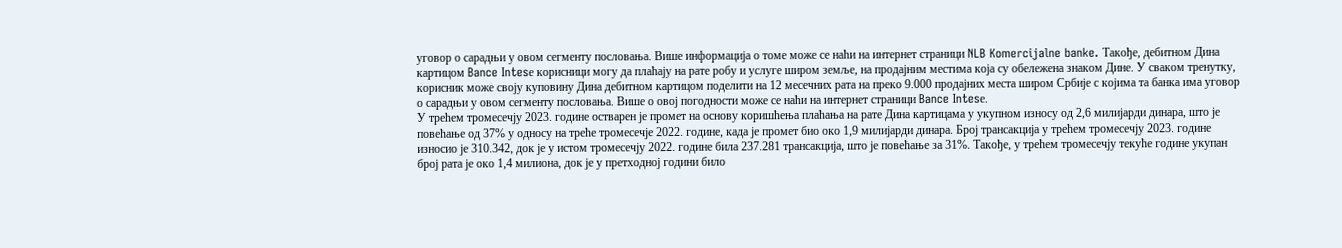уговор о сарадњи у овом сегменту пословања. Више информација о томе може се наћи на интернет страници NLB Komercijalne banke. Такође, дебитном Дина картицом Bance Intesе корисници могу да плаћају на рате робу и услуге широм земље, на продајним местима која су обележена знаком Дине. У сваком тренутку, корисник може своју куповину Дина дебитном картицом поделити на 12 месечних рата на преко 9.000 продајних места широм Србије с којима та банка има уговор о сарадњи у овом сегменту пословања. Више о овој погодности може се наћи на интернет страници Bance Intesе.
У трећем тромесечју 2023. године остварен је промет на основу коришћења плаћања на рате Дина картицама у укупном износу од 2,6 милијарди динара, што је повећање од 37% у односу на треће тромесечје 2022. године, када је промет био око 1,9 милијарди динара. Број трансакција у трећем тромесечју 2023. године износио је 310.342, док је у истом тромесечју 2022. године била 237.281 трансакција, што је повећање за 31%. Такође, у трећем тромесечју текуће године укупан број рата је око 1,4 милиона, док је у претходној години било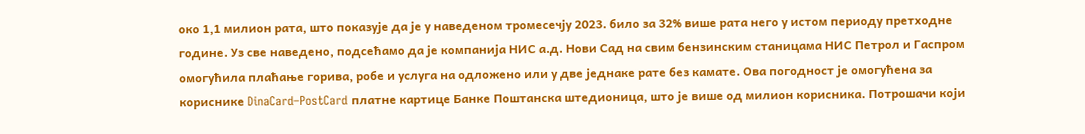око 1,1 милион рата, што показује да је у наведеном тромесечју 2023. било за 32% више рата него у истом периоду претходне године. Уз све наведено, подсећамо да је компанија НИС а.д. Нови Сад на свим бензинским станицама НИС Петрол и Гаспром омогућила плаћање горива, робе и услуга на одложено или у две једнаке рате без камате. Ова погодност је омогућена за кориснике DinaCard–PostCard платне картице Банке Поштанска штедионица, што је више од милион корисника. Потрошачи који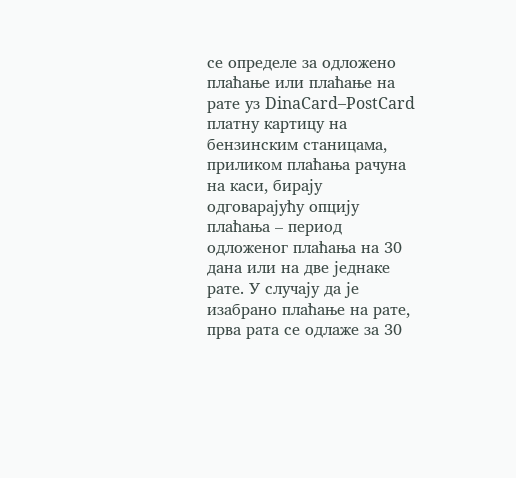се определе за одложено плаћање или плаћање на рате уз DinaCard–PostCard платну картицу на бензинским станицама, приликом плаћања рачуна на каси, бирају одговарајућу опцију плаћања – период одложеног плаћања на 30 дана или на две једнаке рате. У случају да је изабрано плаћање на рате, прва рата се одлаже за 30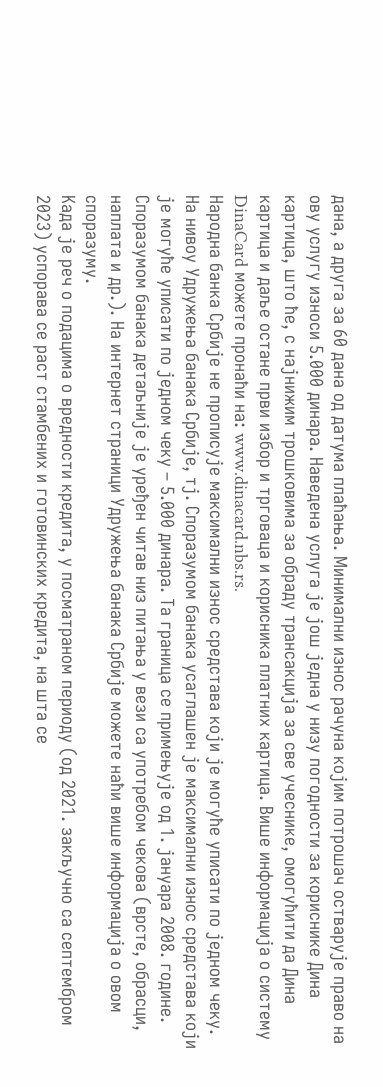дана, а друга за 60 дана од датума плаћања. Минимални износ рачуна којим потрошач остварује право на ову услугу износи 5.000 динара. Наведена услуга је још једна у низу погодности за кориснике Дина картица, што ће, с најнижим трошковима за обраду трансакција за све учеснике, омогућити да Дина картица и даље остане први избор и трговаца и корисника платних картица. Више информација о систему DinaCard можете пронаћи на: www.dinacard.nbs.rs.
Народна банка Србије не прописује максимални износ средстава који је могуће уписати по једном чеку. На нивоу Удружења банака Србије, тј. Споразумом банака усаглашен је максимални износ средстава који је могуће уписати по једном чеку – 5.000 динара. Та граница се примењује од 1. јануара 2008. године. Споразумом банака детаљније је уређен читав низ питања у вези са употребом чекова (врсте, обрасци, наплата и др.). На интернет страници Удружења банака Србије можете наћи више информација о овом споразуму.
Када је реч о подацима о вредности кредита, у посматраном периоду (од 2021. закључно са септембром 2023) успорава се раст стамбених и готовинских кредита, на шта се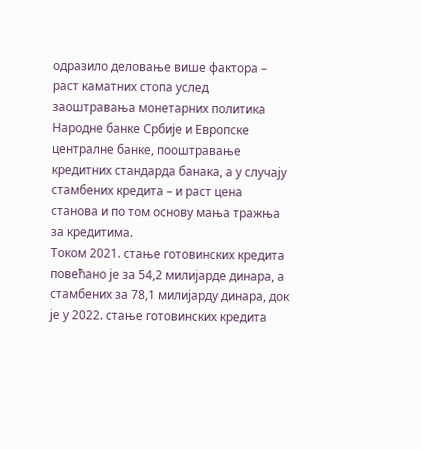одразило деловање више фактора – раст каматних стопа услед заоштравања монетарних политика Народне банке Србије и Европске централне банке, пооштравање кредитних стандарда банака, а у случају стамбених кредита – и раст цена станова и по том основу мања тражња за кредитима.
Током 2021. стање готовинских кредита повећано је за 54,2 милијарде динара, а стамбених за 78,1 милијарду динара, док је у 2022. стање готовинских кредита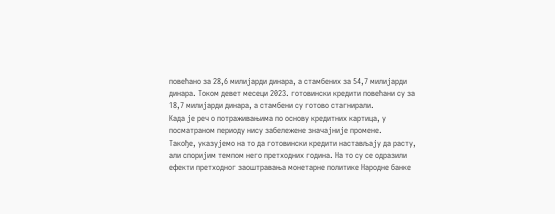повећано за 28,6 милијарди динара, а стамбених за 54,7 милијарди динара. Током девет месеци 2023. готовински кредити повећани су за 18,7 милијарди динара, а стамбени су готово стагнирали.
Када је реч о потраживањима по основу кредитних картица, у посматраном периоду нису забележене значајније промене.
Такође, указујемо на то да готовински кредити настављају да расту, али споријим темпом него претходних година. На то су се одразили ефекти претходног заоштравања монетарне политике Народне банке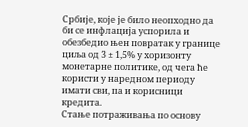Србије, које је било неопходно да би се инфлација успорила и обезбедио њен повратак у границе циља од 3 ± 1,5% у хоризонту монетарне политике, од чега ће користи у наредном периоду имати сви, па и корисници кредита.
Стање потраживања по основу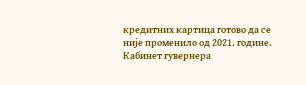кредитних картица готово да се није променило од 2021. године.
Кабинет гувернера